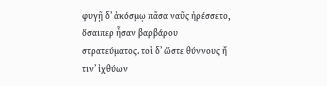φυγῇ δʼ ἀκόσμῳ πᾶσα ναῦς ἠρέσσετο, ὅσαιπερ ἦσαν βαρβάρου στρατεύματος. τοὶ δʼ ὥστε θύννους ἤ τινʼ ἰχθύων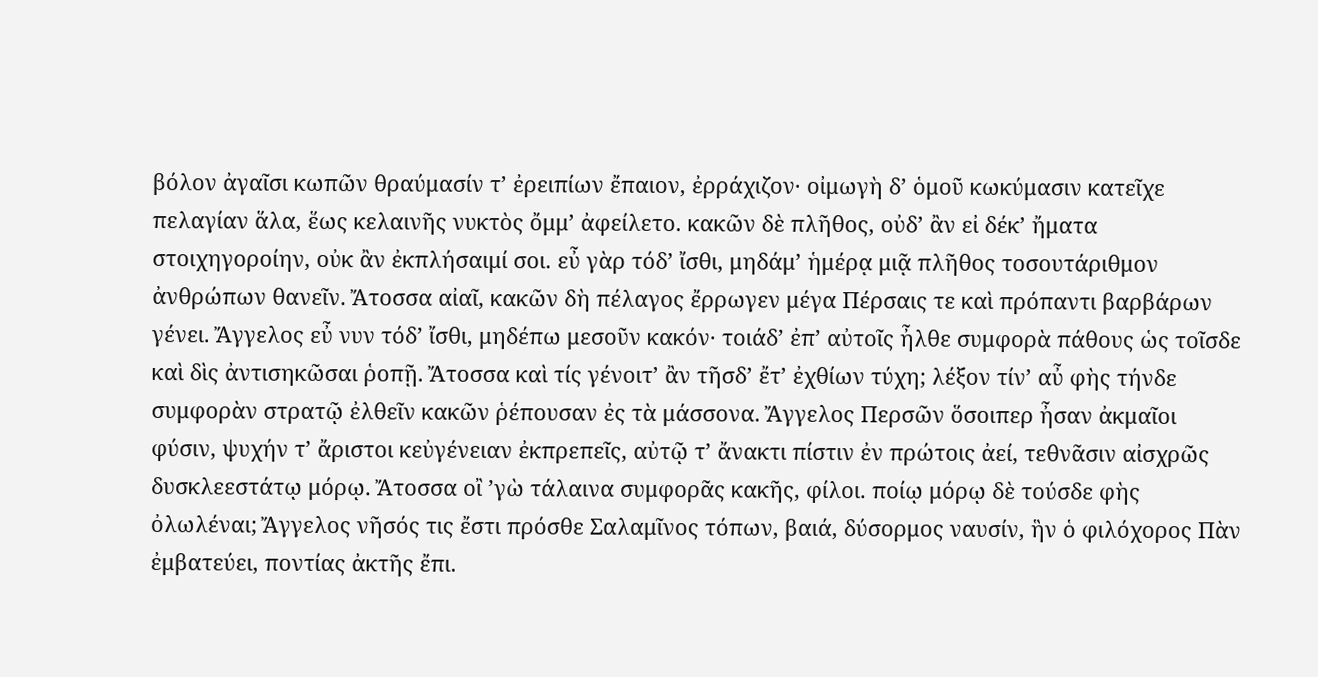βόλον ἀγαῖσι κωπῶν θραύμασίν τʼ ἐρειπίων ἔπαιον, ἐρράχιζον· οἰμωγὴ δʼ ὁμοῦ κωκύμασιν κατεῖχε πελαγίαν ἅλα, ἕως κελαινῆς νυκτὸς ὄμμʼ ἀφείλετο. κακῶν δὲ πλῆθος, οὐδʼ ἂν εἰ δέκʼ ἤματα στοιχηγοροίην, οὐκ ἂν ἐκπλήσαιμί σοι. εὖ γὰρ τόδʼ ἴσθι, μηδάμʼ ἡμέρᾳ μιᾷ πλῆθος τοσουτάριθμον ἀνθρώπων θανεῖν. Ἄτοσσα αἰαῖ, κακῶν δὴ πέλαγος ἔρρωγεν μέγα Πέρσαις τε καὶ πρόπαντι βαρβάρων γένει. Ἄγγελος εὖ νυν τόδʼ ἴσθι, μηδέπω μεσοῦν κακόν· τοιάδʼ ἐπʼ αὐτοῖς ἦλθε συμφορὰ πάθους ὡς τοῖσδε καὶ δὶς ἀντισηκῶσαι ῥοπῇ. Ἄτοσσα καὶ τίς γένοιτʼ ἂν τῆσδʼ ἔτʼ ἐχθίων τύχη; λέξον τίνʼ αὖ φὴς τήνδε συμφορὰν στρατῷ ἐλθεῖν κακῶν ῥέπουσαν ἐς τὰ μάσσονα. Ἄγγελος Περσῶν ὅσοιπερ ἦσαν ἀκμαῖοι φύσιν, ψυχήν τʼ ἄριστοι κεὐγένειαν ἐκπρεπεῖς, αὐτῷ τʼ ἄνακτι πίστιν ἐν πρώτοις ἀεί, τεθνᾶσιν αἰσχρῶς δυσκλεεστάτῳ μόρῳ. Ἄτοσσα οἲ ʼγὼ τάλαινα συμφορᾶς κακῆς, φίλοι. ποίῳ μόρῳ δὲ τούσδε φὴς ὀλωλέναι; Ἄγγελος νῆσός τις ἔστι πρόσθε Σαλαμῖνος τόπων, βαιά, δύσορμος ναυσίν, ἣν ὁ φιλόχορος Πὰν ἐμβατεύει, ποντίας ἀκτῆς ἔπι.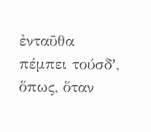ἐνταῦθα πέμπει τούσδʼ, ὅπως, ὅταν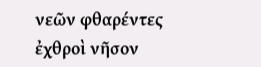νεῶν φθαρέντες ἐχθροὶ νῆσον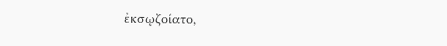ἐκσῳζοίατο,